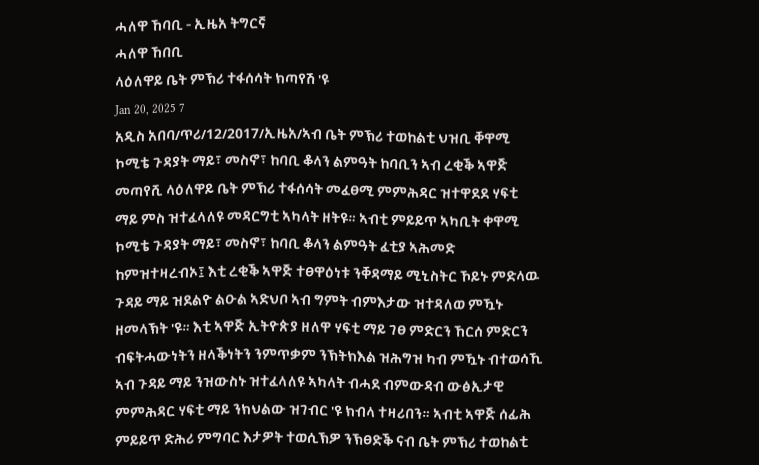ሓለዋ ኸባቢ - ኢዜአ ትግርኛ
ሓለዋ ኸበቢ
ላዕለዋይ ቤት ምኽሪ ተፋሰሳት ክጣየሽ 'ዩ
Jan 20, 2025 7
አዲስ አበባ/ጥሪ/12/2017/ኢዜአ/ኣብ ቤት ምኽሪ ተወከልቲ ህዝቢ ቐዋሚ ኮሚቴ ጉዳያት ማይ፣ መስኖ፣ ከባቢ ቆላን ልምዓት ከባቢን ኣብ ረቂቕ ኣዋጅ መጣየሺ ላዕለዋይ ቤት ምኽሪ ተፋሰሳት መፈፀሚ ምምሕዳር ዝተዋደደ ሃፍቲ ማይ ምስ ዝተፈላለዩ መዳርግቲ ኣካላት ዘትዩ። ኣብቲ ምይይጥ ኣካቢት ቀዋሚ ኮሚቴ ጉዳያት ማይ፣ መስኖ፣ ከባቢ ቆላን ልምዓት ፈቲያ ኣሕመድ ከምዝተዛረብኦ፤ እቲ ረቂቕ ኣዋጅ ተፀዋዕነቱ ንቐዳማይ ሚኒስትር ኾይኑ ምድላዉ ጉዳይ ማይ ዝደልዮ ልዑል ኣድህቦ ኣብ ግምት ብምእታው ዝተዳለወ ምዃኑ ዘመላኽት 'ዩ። እቲ ኣዋጅ ኢትዮጵያ ዘለዋ ሃፍቲ ማይ ገፀ ምድርን ኸርሰ ምድርን ብፍትሓውነትን ዘላቕነትን ንምጥቃም ንኽትክእል ዝሕግዝ ካብ ምዃኑ ብተወሳኺ ኣብ ጉዳይ ማይ ንዝውስኑ ዝተፈላለዩ ኣካላት ብሓደ ብምውዳብ ውፅኢታዊ ምምሕዳር ሃፍቲ ማይ ንክህልው ዝገብር 'ዩ ክብላ ተዛሪበን። ኣብቲ ኣዋጅ ሰፊሕ ምይይጥ ድሕሪ ምግባር እታዎት ተወሲኽዎ ንኽፀድቕ ናብ ቤት ምኽሪ ተወከልቲ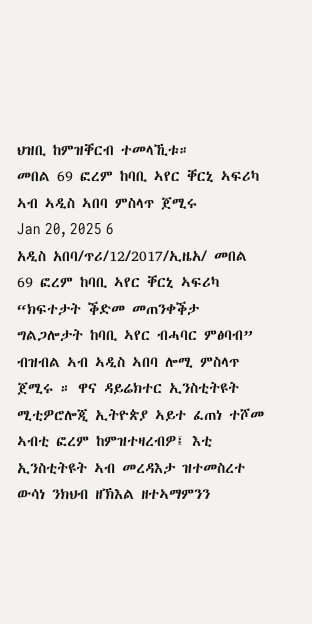ህዝቢ ከምዝቐርብ ተመላኺቱ።
መበል 69 ፎረም ከባቢ ኣየር ቐርኒ ኣፍሪካ ኣብ ኣዲስ ኣበባ ምስላጥ ጀሚሩ
Jan 20, 2025 6
አዲስ አበባ/ጥሪ/12/2017/ኢዜአ/ መበል 69 ፎረም ከባቢ ኣየር ቐርኒ ኣፍሪካ “ክፍተታት ቕድመ መጠንቀቕታ ግልጋሎታት ከባቢ ኣየር ብሓባር ምፅባብ” ብዝብል ኣብ ኣዲስ ኣበባ ሎሚ ምስላጥ ጀሚሩ ። ዋና ዳይሬክተር ኢንስቲትዩት ሚቲዎሮሎጂ ኢትዮጵያ ኣይተ ፈጠነ ተሾመ ኣብቲ ፎረም ከምዝተዛረብዎ፤ እቲ ኢንስቲትዩት ኣብ መረዳእታ ዝተመስረተ ውሳነ ንክህብ ዘኽእል ዘተኣማምንን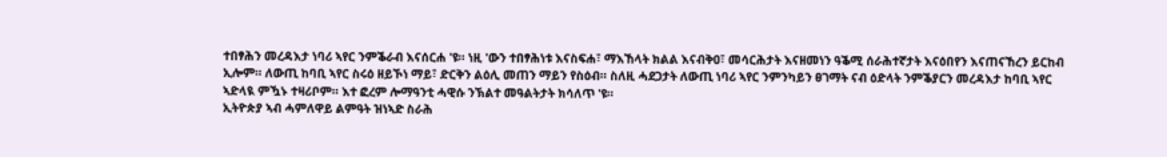ተበፃሕን መረዳእታ ነባሪ ኣየር ንምቕራብ እናሰርሐ 'ዩ። ነዚ 'ውን ተበፃሕነቱ እናስፍሐ፣ ማእኸላት ክልል እናብቅዐ፣ መሳርሕታት እናዘመነን ዓቕሚ ሰራሕተኛታት እናዕበየን እናጠናኸረን ይርከብ ኢሎም። ለውጢ ከባቢ ኣየር ስሩዕ ዘይኾነ ማይ፣ ድርቅን ልዕሊ መጠን ማይን የስዕብ። ስለዚ ሓደጋታት ለውጢ ነባሪ ኣየር ንምንካይን ፀገማት ናብ ዕድላት ንምቕያርን መረዳእታ ከባቢ ኣየር ኣድላዪ ምዃኑ ተዛሪቦም። እተ ፎረም ሎማዓንቲ ሓዊሱ ንኽልተ መዓልትታት ክሳለጥ 'ዩ።
ኢትዮጵያ ኣብ ሓምለዋይ ልምዓት ዝነኣድ ስራሕ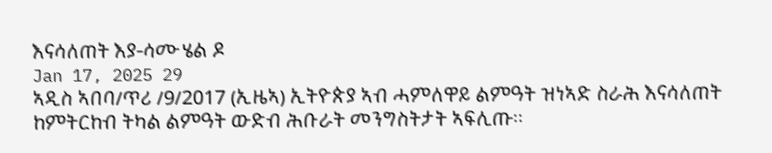እናሳለጠት እያ-ሳሙሄል ዶ
Jan 17, 2025 29
ኣዲስ ኣበባ/ጥሪ /9/2017 (ኢዜኣ) ኢትዮጵያ ኣብ ሓምለዋይ ልምዓት ዝነኣድ ስራሕ እናሳለጠት ከምትርከብ ትካል ልምዓት ውድብ ሕቡራት መንግስትታት ኣፍሊጡ።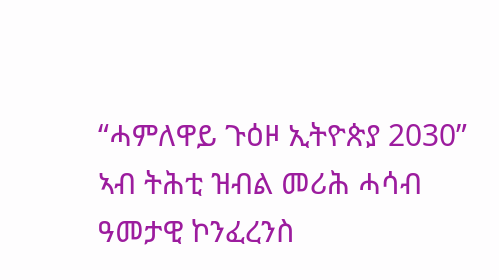“ሓምለዋይ ጉዕዞ ኢትዮጵያ 2030” ኣብ ትሕቲ ዝብል መሪሕ ሓሳብ ዓመታዊ ኮንፈረንስ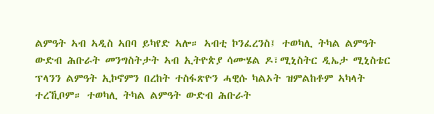ልምዓት ኣብ ኣዲስ ኣበባ ይካየድ ኣሎ። ኣብቲ ኮንፈረንስ፤ ተወካሊ ትካል ልምዓት ውድብ ሕቡራት መንግስትታት ኣብ ኢትዮጵያ ሳሙሄል ዶ፣ሚኒስትር ዲኤታ ሚኒስቴር ፕላንን ልምዓት ኢኮኖምን በረከት ተስፋጽዮን ሓዊሱ ካልኦት ዝምልከቶም ኣካላት ተረኺቦም። ተወካሊ ትካል ልምዓት ውድብ ሕቡራት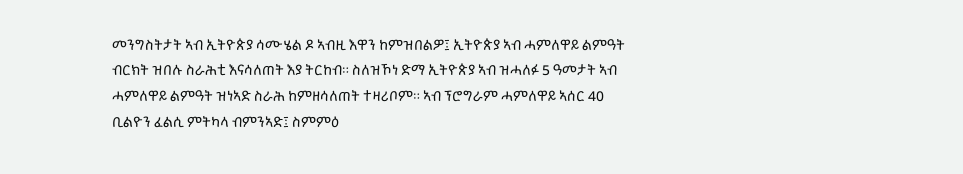መንግስትታት ኣብ ኢትዮጵያ ሳሙሄል ዶ ኣብዚ እዋን ከምዝበልዎ፤ ኢትዮጵያ ኣብ ሓምለዋይ ልምዓት ብርክት ዝበሉ ስራሕቲ እናሳለጠት እያ ትርከብ። ስለዝኾነ ድማ ኢትዮጵያ ኣብ ዝሓለፉ 5 ዓመታት ኣብ ሓምለዋይ ልምዓት ዝነኣድ ስራሕ ከምዘሳለጠት ተዛሪቦም። ኣብ ፕሮግራም ሓምለዋይ ኣሰር 40 ቢልዮን ፈልሲ ምትካላ ብምንኣድ፤ ስምምዕ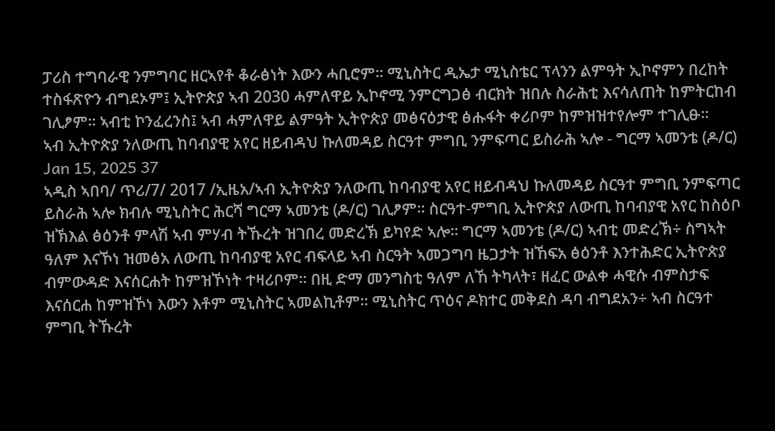ፓሪስ ተግባራዊ ንምግባር ዘርኣየቶ ቆራፅነት እውን ሓቢሮም። ሚኒስትር ዲኤታ ሚኒስቴር ፕላንን ልምዓት ኢኮኖምን በረከት ተስፋጽዮን ብግደኦም፤ ኢትዮጵያ ኣብ 2030 ሓምለዋይ ኢኮኖሚ ንምርግጋፅ ብርክት ዝበሉ ስራሕቲ እናሳለጠት ከምትርከብ ገሊፆም። ኣብቲ ኮንፈረንስ፤ ኣብ ሓምለዋይ ልምዓት ኢትዮጵያ መፅናዕታዊ ፅሑፋት ቀሪቦም ከምዝዝተየሎም ተገሊፁ።
ኣብ ኢትዮጵያ ንለውጢ ከባብያዊ አየር ዘይብዳህ ኩለመዳይ ስርዓተ ምግቢ ንምፍጣር ይስራሕ ኣሎ - ግርማ ኣመንቴ (ዶ/ር)
Jan 15, 2025 37
ኣዲስ ኣበባ/ ጥሪ/7/ 2017 /ኢዜአ/ኣብ ኢትዮጵያ ንለውጢ ከባብያዊ አየር ዘይብዳህ ኩለመዳይ ስርዓተ ምግቢ ንምፍጣር ይስራሕ ኣሎ ክብሉ ሚኒስትር ሕርሻ ግርማ ኣመንቴ (ዶ/ር) ገሊፆም፡፡ ስርዓተ-ምግቢ ኢትዮጵያ ለውጢ ከባብያዊ አየር ከስዕቦ ዝኽእል ፅዕንቶ ምላሽ ኣብ ምሃብ ትኹረት ዝገበረ መድረኽ ይካየድ ኣሎ። ግርማ ኣመንቴ (ዶ/ር) ኣብቲ መድረኽ÷ ስግኣት ዓለም እናኾነ ዝመፅአ ለውጢ ከባብያዊ አየር ብፍላይ ኣብ ስርዓት ኣመጋግባ ዜጋታት ዝኸፍአ ፅዕንቶ እንተሕድር ኢትዮጵያ ብምውዳድ እናሰርሐት ከምዝኾነት ተዛሪቦም፡፡ በዚ ድማ መንግስቲ ዓለም ለኸ ትካላት፣ ዘፈር ውልቀ ሓዊሱ ብምስታፍ እናሰርሐ ከምዝኾነ እውን እቶም ሚኒስትር ኣመልኪቶም፡፡ ሚኒስትር ጥዕና ዶክተር መቅደስ ዳባ ብግደአን÷ ኣብ ስርዓተ ምግቢ ትኹረት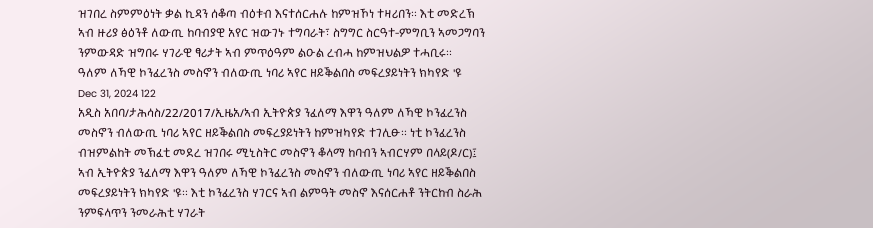ዝገበረ ስምምዕነት ቃል ኪዳን ሰቆጣ ብዕቱብ እናተሰርሐሉ ከምዝኾነ ተዛሪበን። እቲ መድረኽ ኣብ ዙሪያ ፅዕንቶ ለውጢ ከባብያዊ አየር ዝውገኑ ተግባራት፣ ስግግር ስርዓተ-ምግቢን ኣመጋግባን ንምውዳድ ዝግበሩ ሃገራዊ ፃሪታት ኣብ ምጥዕዓም ልዑል ረብሓ ከምዝህልዎ ተሓቢሩ።
ዓለም ለኻዊ ኮንፈረንስ መስኖን ብለውጢ ነባሪ ኣየር ዘይቕልበስ መፍረያይነትን ክካየድ 'ዩ
Dec 31, 2024 122
አዲስ አበባ/ታሕሳስ/22/2017/ኢዜአ/ኣብ ኢትዮጵያ ንፈለማ እዋን ዓለም ለኻዊ ኮንፈረንስ መስኖን ብለውጢ ነባሪ ኣየር ዘይቕልበስ መፍረያይነትን ከምዝካየድ ተገሊፁ። ነቲ ኮንፈረንስ ብዝምልከት መኽፈቲ መደረ ዝገበሩ ሚኒስትር መስኖን ቆላማ ከባብን ኣብርሃም በላይ(ዶ/ር)፤ ኣብ ኢትዮጵያ ንፈለማ እዋን ዓለም ለኻዊ ኮንፈረንስ መስኖን ብለውጢ ነባሪ ኣየር ዘይቕልበስ መፍረያይነትን ክካየድ 'ዩ። እቲ ኮንፈረንስ ሃገርና ኣብ ልምዓት መስኖ እናሰርሐቶ ንትርከብ ስራሕ ንምፍላጥን ንመራሕቲ ሃገራት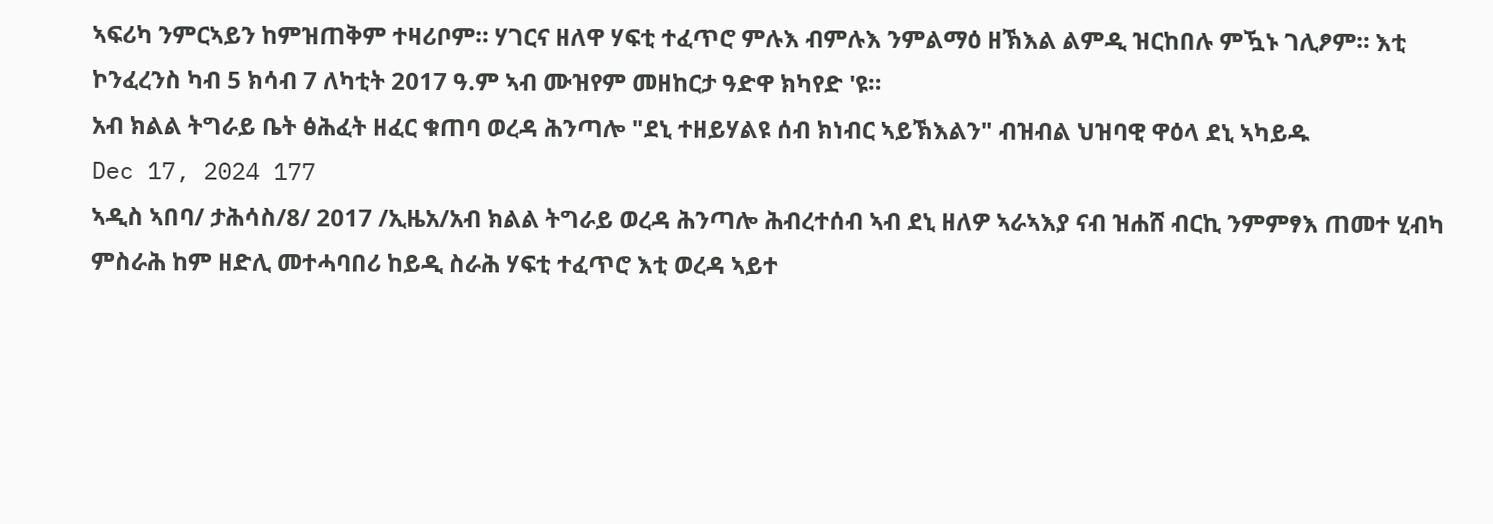ኣፍሪካ ንምርኣይን ከምዝጠቅም ተዛሪቦም። ሃገርና ዘለዋ ሃፍቲ ተፈጥሮ ምሉእ ብምሉእ ንምልማዕ ዘኽእል ልምዲ ዝርከበሉ ምዃኑ ገሊፆም። እቲ ኮንፈረንስ ካብ 5 ክሳብ 7 ለካቲት 2017 ዓ.ም ኣብ ሙዝየም መዘከርታ ዓድዋ ክካየድ 'ዩ።
አብ ክልል ትግራይ ቤት ፅሕፈት ዘፈር ቁጠባ ወረዳ ሕንጣሎ "ደኒ ተዘይሃልዩ ሰብ ክነብር ኣይኽእልን" ብዝብል ህዝባዊ ዋዕላ ደኒ ኣካይዱ
Dec 17, 2024 177
ኣዲስ ኣበባ/ ታሕሳስ/8/ 2017 /ኢዜአ/አብ ክልል ትግራይ ወረዳ ሕንጣሎ ሕብረተሰብ ኣብ ደኒ ዘለዎ ኣራኣእያ ናብ ዝሐሸ ብርኪ ንምምፃእ ጠመተ ሂብካ ምስራሕ ከም ዘድሊ መተሓባበሪ ከይዲ ስራሕ ሃፍቲ ተፈጥሮ እቲ ወረዳ ኣይተ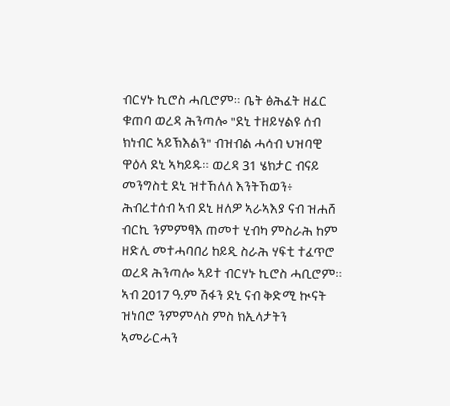ብርሃኑ ኪሮስ ሓቢሮም። ቤት ፅሕፈት ዘፈር ቁጠባ ወረዳ ሕንጣሎ "ደኒ ተዘይሃልዩ ሰብ ክነብር ኣይኽእልን" ብዝብል ሓሳብ ህዝባዊ ዋዕላ ደኒ ኣካይዱ። ወረዳ 31 ሄክታር ብናይ መንግስቲ ደኒ ዝተኸለለ እንትኸወን፥ ሕብረተሰብ ኣብ ደኒ ዘለዎ ኣራኣእያ ናብ ዝሐሸ ብርኪ ንምምፃእ ጠመተ ሂብካ ምስራሕ ከም ዘድሊ መተሓባበሪ ከይዲ ስራሕ ሃፍቲ ተፈጥሮ ወረዳ ሕንጣሎ ኣይተ ብርሃኑ ኪሮስ ሓቢሮም። ኣብ 2017 ዓ.ም ሽፋን ደኒ ናብ ቅድሚ ኲናት ዝነበሮ ንምምላስ ምስ ክኢላታትን ኣመራርሓን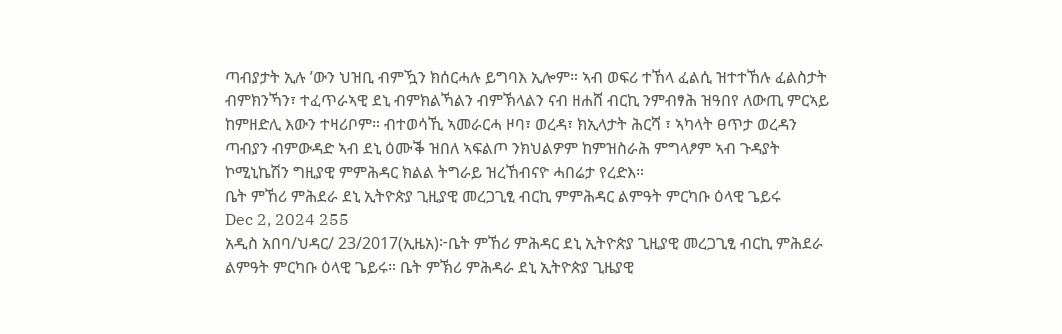ጣብያታት ኢሉ ’ውን ህዝቢ ብምዃን ክሰርሓሉ ይግባእ ኢሎም። ኣብ ወፍሪ ተኸላ ፈልሲ ዝተተኸሉ ፈልስታት ብምክንኻን፣ ተፈጥራኣዊ ደኒ ብምክልኻልን ብምኽላልን ናብ ዘሐሸ ብርኪ ንምብፃሕ ዝዓበየ ለውጢ ምርኣይ ከምዘድሊ እውን ተዛሪቦም። ብተወሳኺ ኣመራርሓ ዞባ፣ ወረዳ፣ ክኢላታት ሕርሻ ፣ ኣካላት ፀጥታ ወረዳን ጣብያን ብምውዳድ ኣብ ደኒ ዕሙቕ ዝበለ ኣፍልጦ ንክህልዎም ከምዝስራሕ ምግላፆም ኣብ ጉዳያት ኮሚኒኬሽን ግዚያዊ ምምሕዳር ክልል ትግራይ ዝረኸብናዮ ሓበሬታ የረድእ።
ቤት ምኸሪ ምሕደራ ደኒ ኢትዮጵያ ጊዚያዊ መረጋጊፂ ብርኪ ምምሕዳር ልምዓት ምርካቡ ዕላዊ ጌይሩ
Dec 2, 2024 255
አዲስ አበባ/ህዳር/ 23/2017(ኢዜአ)፦ቤት ምኸሪ ምሕዳር ደኒ ኢትዮጵያ ጊዚያዊ መረጋጊፂ ብርኪ ምሕደራ ልምዓት ምርካቡ ዕላዊ ጌይሩ። ቤት ምኽሪ ምሕዳራ ደኒ ኢትዮጵያ ጊዜያዊ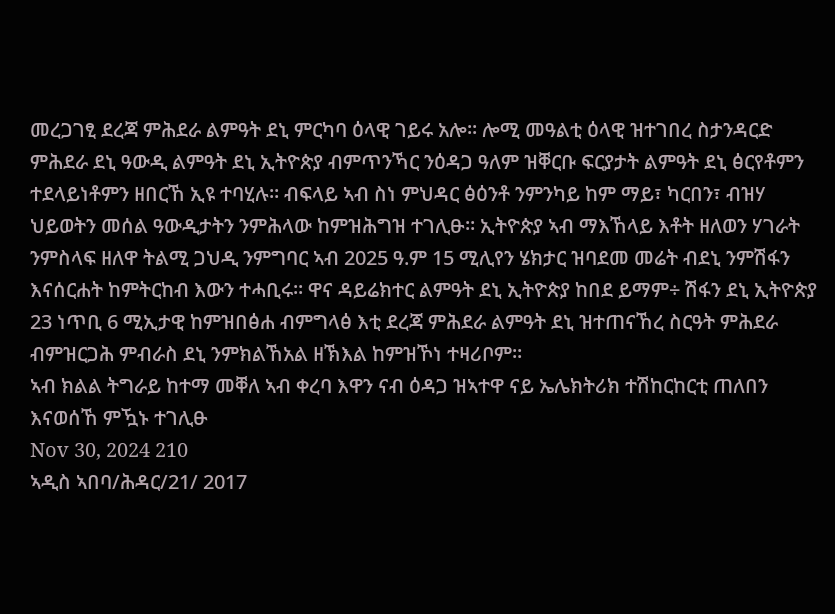መረጋገፂ ደረጃ ምሕደራ ልምዓት ደኒ ምርካባ ዕላዊ ገይሩ አሎ፡፡ ሎሚ መዓልቲ ዕላዊ ዝተገበረ ስታንዳርድ ምሕደራ ደኒ ዓውዲ ልምዓት ደኒ ኢትዮጵያ ብምጥንኻር ንዕዳጋ ዓለም ዝቐርቡ ፍርያታት ልምዓት ደኒ ፅርየቶምን ተደላይነቶምን ዘበርኸ ኢዩ ተባሂሉ። ብፍላይ ኣብ ስነ ምህዳር ፅዕንቶ ንምንካይ ከም ማይ፣ ካርበን፣ ብዝሃ ህይወትን መሰል ዓውዲታትን ንምሕላው ከምዝሕግዝ ተገሊፁ። ኢትዮጵያ ኣብ ማእኸላይ እቶት ዘለወን ሃገራት ንምስላፍ ዘለዋ ትልሚ ጋህዲ ንምግባር ኣብ 2025 ዓ.ም 15 ሚሊየን ሄክታር ዝባደመ መሬት ብደኒ ንምሽፋን እናሰርሐት ከምትርከብ እውን ተሓቢሩ፡፡ ዋና ዳይሬክተር ልምዓት ደኒ ኢትዮጵያ ከበደ ይማም÷ ሽፋን ደኒ ኢትዮጵያ 23 ነጥቢ 6 ሚኢታዊ ከምዝበፅሐ ብምግላፅ እቲ ደረጃ ምሕደራ ልምዓት ደኒ ዝተጠናኸረ ስርዓት ምሕደራ ብምዝርጋሕ ምብራስ ደኒ ንምክልኸአል ዘኽእል ከምዝኾነ ተዛሪቦም።
ኣብ ክልል ትግራይ ከተማ መቐለ ኣብ ቀረባ እዋን ናብ ዕዳጋ ዝኣተዋ ናይ ኤሌክትሪክ ተሽከርከርቲ ጠለበን እናወሰኸ ምዃኑ ተገሊፁ
Nov 30, 2024 210
ኣዲስ ኣበባ/ሕዳር/21/ 2017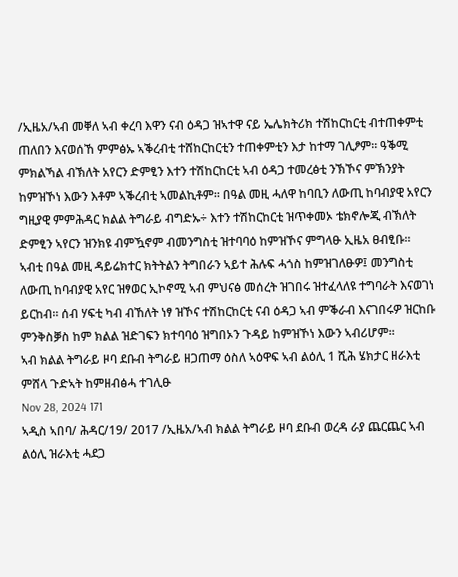/ኢዜአ/ኣብ መቐለ ኣብ ቀረባ እዋን ናብ ዕዳጋ ዝኣተዋ ናይ ኤሌክትሪክ ተሽከርከርቲ ብተጠቀምቲ ጠለበን እናወሰኸ ምምፅኡ ኣቕረብቲ ተሸከርከርቲን ተጠቀምቲን እታ ከተማ ገሊፆም። ዓቕሚ ምክልኻል ብኽለት አየርን ድምፂን እተን ተሽከርከርቲ ኣብ ዕዳጋ ተመረፅቲ ንኽኾና ምኽንያት ከምዝኾነ እውን እቶም ኣቕረብቲ ኣመልኪቶም። በዓል መዚ ሓለዋ ከባቢን ለውጢ ከባብያዊ አየርን ግዚያዊ ምምሕዳር ክልል ትግራይ ብግድኡ÷ እተን ተሽከርከርቲ ዝጥቀመኦ ቴክኖሎጂ ብኽለት ድምፂን ኣየርን ዝንክዩ ብምዃኖም ብመንግስቲ ዝተባባዕ ከምዝኾና ምግላፁ ኢዜአ ፀብፂቡ። ኣብቲ በዓል መዚ ዳይሬክተር ክትትልን ትግበራን ኣይተ ሕሉፍ ሓጎስ ከምዝገለፁዎ፤ መንግስቲ ለውጢ ከባብያዊ አየር ዝፃወር ኢኮኖሚ ኣብ ምህናፅ መሰረት ዝገበሩ ዝተፈላለዩ ተግባራት እናወገነ ይርከብ። ሰብ ሃፍቲ ካብ ብኸለት ነፃ ዝኾና ተሽከርከርቲ ናብ ዕዳጋ ኣብ ምቕራብ እናገበሩዎ ዝርከቡ ምንቅስቓስ ከም ክልል ዝድገፍን ክተባባዕ ዝግበኦን ጉዳይ ከምዝኾነ እውን ኣብሪሆም።
ኣብ ክልል ትግራይ ዞባ ደቡብ ትግራይ ዘጋጠማ ዕስለ ኣዕዋፍ ኣብ ልዕሊ 1 ሺሕ ሄክታር ዘራእቲ ምሸላ ጉድኣት ከምዘብፅሓ ተገሊፁ
Nov 28, 2024 171
ኣዲስ ኣበባ/ ሕዳር/19/ 2017 /ኢዜአ/ኣብ ክልል ትግራይ ዞባ ደቡብ ወረዳ ራያ ጨርጨር ኣብ ልዕሊ ዝራእቲ ሓደጋ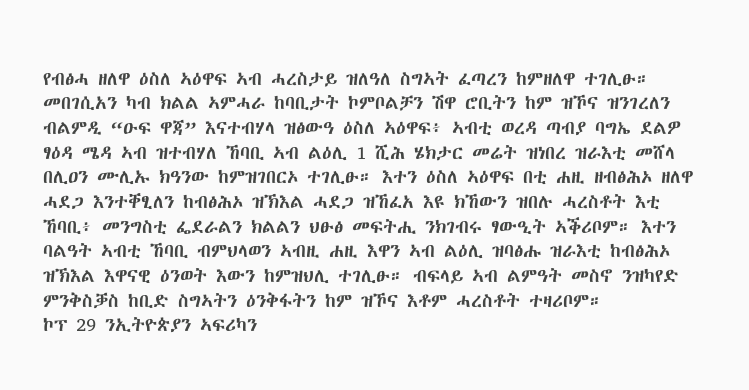የብፅሓ ዘለዋ ዕስለ ኣዕዋፍ ኣብ ሓረስታይ ዝለዓለ ስግኣት ፈጣረን ከምዘለዋ ተገሊፁ። መበገሲአን ካብ ክልል ኣምሓራ ከባቢታት ኮምቦልቻን ሽዋ ሮቢትን ከም ዝኾና ዝንገረለን ብልምዲ “ዑፍ ዋጃ” እናተብሃላ ዝፅውዓ ዕስለ ኣዕዋፍ፥ ኣብቲ ወረዳ ጣብያ ባግኤ ደልዎ ፃዕዳ ሜዳ ኣብ ዝተብሃለ ኸባቢ ኣብ ልዕሊ 1 ሺሕ ሄክታር መሬት ዝነበረ ዝራእቲ መሸላ በሊዐን ሙሊኡ ክዓንው ከምዝገበርኦ ተገሊፁ። እተን ዕስለ ኣዕዋፍ በቲ ሐዚ ዘብፅሕኦ ዘለዋ ሓደጋ እንተቐፂለን ከብፅሕኦ ዝኽእል ሓደጋ ዝኸፈአ እዩ ክኸውን ዝበሉ ሓረስቶት እቲ ኸባቢ፥ መንግስቲ ፌደራልን ክልልን ህፁፅ መፍትሒ ንክገብሩ ፃውዒት ኣቕሪቦም። እተን ባልዓት ኣብቲ ኸባቢ ብምህላወን ኣብዚ ሐዚ እዋን ኣብ ልዕሊ ዝባፅሑ ዝራእቲ ከብፅሕኦ ዝኽእል እዋናዊ ዕንወት እውን ከምዝህሊ ተገሊፁ። ብፍላይ ኣብ ልምዓት መስኖ ንዝካየድ ምንቅስቓስ ከቢድ ስግኣትን ዕንቅፋትን ከም ዝኾና እቶም ሓረስቶት ተዛሪቦም።
ኮፕ 29 ንኢትዮጵያን ኣፍሪካን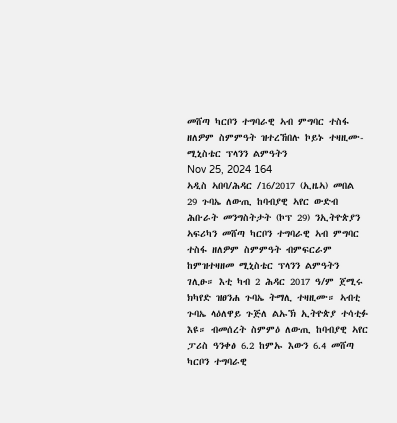መሸጣ ካርቦን ተግባራዊ ኣብ ምግባር ተስፋ ዘለዎም ስምምዓት ዝተረኸበሉ ኮይኑ ተዛዚሙ-ሚኒስቴር ፕላንን ልምዓትን
Nov 25, 2024 164
ኣዲስ ኣበባ/ሕዳር /16/2017 (ኢዜኣ) መበል 29 ጉባኤ ለውጢ ከባብያዊ ኣየር ውድብ ሕቡራት መንግስትታት (ኮፕ 29) ንኢትዮጵያን ኣፍሪካን መሸጣ ካርቦን ተግባራዊ ኣብ ምግባር ተስፋ ዘለዎም ስምምዓት ብምፍርራም ከምዝተዛዘመ ሚኒስቴር ፕላንን ልምዓትን ገሊፁ። እቲ ካብ 2 ሕዳር 2017 ዓ/ም ጀሚሩ ክካየድ ዝፀንሐ ጉባኤ ትማሊ ተዛዚሙ። ኣብቲ ጉባኤ ላዕለዋይ ጉጅለ ልኡኽ ኢትዮጵያ ተሳቲፉ እዩ። ብመሰረት ስምምዕ ለውጢ ከባብያዊ ኣየር ፓሪስ ዓንቀፅ 6.2 ከምኡ እውን 6.4 መሸጣ ካርቦን ተግባራዊ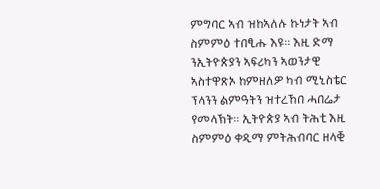ምግባር ኣብ ዝከኣለሉ ኩነታት ኣብ ስምምዕ ተበፂሑ እዩ። እዚ ድማ ንኢትዮጵያን ኣፍሪካን ኣወንታዊ ኣስተዋጽኦ ከምዘለዎ ካብ ሚኒስቴር ፕላንን ልምዓትን ዝተረኸበ ሓበሬታ የመላኽት። ኢትዮጵያ ኣብ ትሕቲ እዚ ስምምዕ ቀዲማ ምትሕብባር ዘላቒ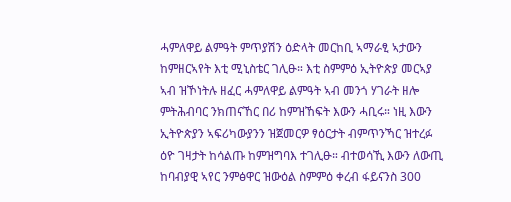ሓምለዋይ ልምዓት ምጥያሽን ዕድላት መርከቢ ኣማራፂ ኣታውን ከምዘርኣየት እቲ ሚኒስቴር ገሊፁ። እቲ ስምምዕ ኢትዮጵያ መርኣያ ኣብ ዝኾነትሉ ዘፈር ሓምለዋይ ልምዓት ኣብ መንጎ ሃገራት ዘሎ ምትሕብባር ንክጠናኸር በሪ ከምዝኸፍት እውን ሓቢሩ። ነዚ እውን ኢትዮጵያን ኣፍሪካውያንን ዝጀመርዎ ፃዕርታት ብምጥንኻር ዝተረፉ ዕዮ ገዛታት ከሳልጡ ከምዝግባእ ተገሊፁ። ብተወሳኺ እውን ለውጢ ከባብያዊ ኣየር ንምፅዋር ዝውዕል ስምምዕ ቀረብ ፋይናንስ 300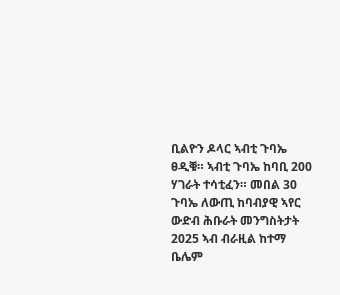ቢልዮን ዶላር ኣብቲ ጉባኤ ፀዲቑ። ኣብቲ ጉባኤ ከባቢ 200 ሃገራት ተሳቲፈን። መበል 30 ጉባኤ ለውጢ ከባብያዊ ኣየር ውድብ ሕቡራት መንግስትታት 2025 ኣብ ብራዚል ከተማ ቤሌም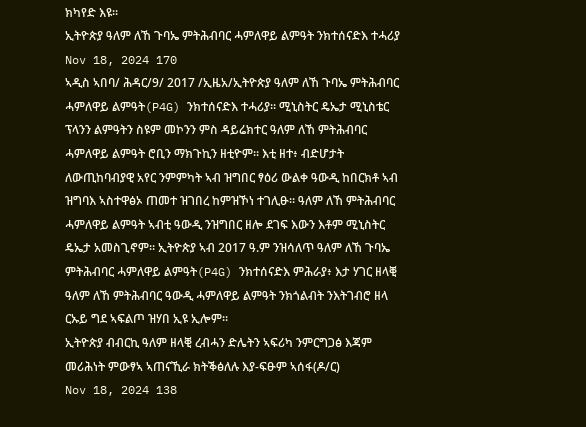ክካየድ እዩ።
ኢትዮጵያ ዓለም ለኸ ጉባኤ ምትሕብባር ሓምለዋይ ልምዓት ንክተሰናድእ ተሓሪያ
Nov 18, 2024 170
ኣዲስ ኣበባ/ ሕዳር/9/ 2017 /ኢዜአ/ኢትዮጵያ ዓለም ለኸ ጉባኤ ምትሕብባር ሓምለዋይ ልምዓት(P4G) ንክተሰናድእ ተሓሪያ። ሚኒስትር ዴኤታ ሚኒስቴር ፕላንን ልምዓትን ስዩም መኮንን ምስ ዳይሬክተር ዓለም ለኸ ምትሕብባር ሓምለዋይ ልምዓት ሮቢን ማክጉኪን ዘቲዮም። እቲ ዘተ፥ ብድሆታት ለውጢከባብያዊ አየር ንምምካት ኣብ ዝግበር ፃዕሪ ውልቀ ዓውዲ ከበርክቶ ኣብ ዝግባእ ኣስተዋፅኦ ጠመተ ዝገበረ ከምዝኾነ ተገሊፁ። ዓለም ለኸ ምትሕብባር ሓምለዋይ ልምዓት ኣብቲ ዓውዲ ንዝግበር ዘሎ ደገፍ እውን እቶም ሚኒስትር ዴኤታ አመስጊኖም። ኢትዮጵያ ኣብ 2017 ዓ.ም ንዝሳለጥ ዓለም ለኸ ጉባኤ ምትሕብባር ሓምለዋይ ልምዓት(P4G) ንክተሰናድእ ምሕራያ፥ እታ ሃገር ዘላቒ ዓለም ለኸ ምትሕብባር ዓውዲ ሓምለዋይ ልምዓት ንክጎልብት ንእትገብሮ ዘላ ርኡይ ግደ ኣፍልጦ ዝሃበ ኢዩ ኢሎም።
ኢትዮጵያ ብብርኪ ዓለም ዘላቒ ረብሓን ድሌትን ኣፍሪካ ንምርግጋፅ እጃም መሪሕነት ምውፃኣ ኣጠናኺራ ክትቕፅለሉ እያ-ፍፁም ኣሰፋ(ዶ/ር)
Nov 18, 2024 138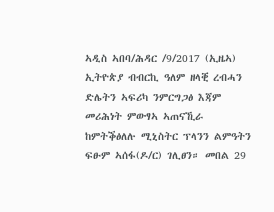ኣዲስ ኣበባ/ሕዳር /9/2017 (ኢዜኣ) ኢትዮጵያ ብብርኪ ዓለም ዘላቒ ረብሓን ድሌትን ኣፍሪካ ንምርግጋፅ እጃም መሪሕነት ምውፃኣ ኣጠናኺራ ከምትቕፅለሉ ሚኒስትር ፕላንን ልምዓትን ፍፁም ኣሰፋ(ዶ/ር) ገሊፀን። መበል 29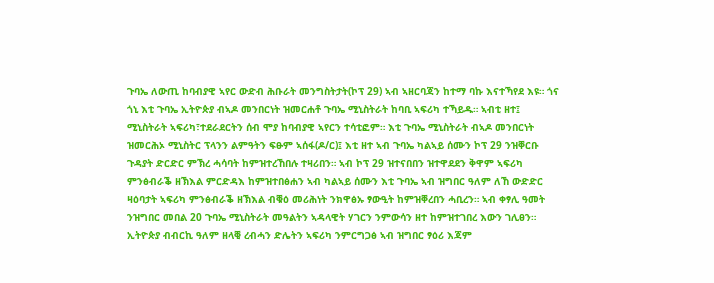ጉባኤ ለውጢ ከባብያዊ ኣየር ውድብ ሕቡራት መንግስትታት(ኮፕ 29) ኣብ ኣዘርባጃን ከተማ ባኩ እናተኻየደ እዩ። ጎና ጎኒ እቲ ጉባኤ ኢትዮጵያ ብኣዶ መንበርነት ዝመርሐቶ ጉባኤ ሚኒስትራት ከባቢ ኣፍሪካ ተኻይዱ። ኣብቲ ዘተ፤ ሚኒስትራት ኣፍሪካ፣ተደራደርትን ሰብ ሞያ ከባብያዊ ኣየርን ተሳቲፎም። እቲ ጉባኤ ሚኒስትራት ብኣዶ መንበርነት ዝመርሕኦ ሚኒስትር ፕላንን ልምዓትን ፍፁም ኣሰፋ(ዶ/ር)፤ እቲ ዘተ ኣብ ጉባኤ ካልኣይ ሰሙን ኮፕ 29 ንዝቐርቡ ጉዳያት ድርድር ምኽረ ሓሳባት ከምዝተረኸበሉ ተዛሪበን። ኣብ ኮፕ 29 ዝተናበበን ዝተዋደደን ቅዋም ኣፍሪካ ምንፅብራቕ ዘኽእል ምርድዳእ ከምዝተበፅሐን ኣብ ካልኣይ ሰሙን እቲ ጉባኤ ኣብ ዝግበር ዓለም ለኸ ውድድር ዛዕባታት ኣፍሪካ ምንፅብራቕ ዘኽእል ብቑዕ መሪሕነት ንክዋፅኡ ፃውዒት ከምዝቐረበን ሓቢረን። ኣብ ቀፃሊ ዓመት ንዝግበር መበል 20 ጉባኤ ሚኒስትራት መዓልትን ኣዳላዊት ሃገርን ንምውሳን ዘተ ከምዝተገበረ እውን ገሊፀን። ኢትዮጵያ ብብርኪ ዓለም ዘላቒ ረብሓን ድሌትን ኣፍሪካ ንምርግጋፅ ኣብ ዝግበር ፃዕሪ እጃም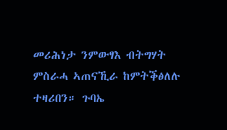መሪሕነታ ንምውፃእ ብትግሃት ምስራሓ ኣጠናኺራ ከምትቕፅለሉ ተዛሪበን። ጉባኤ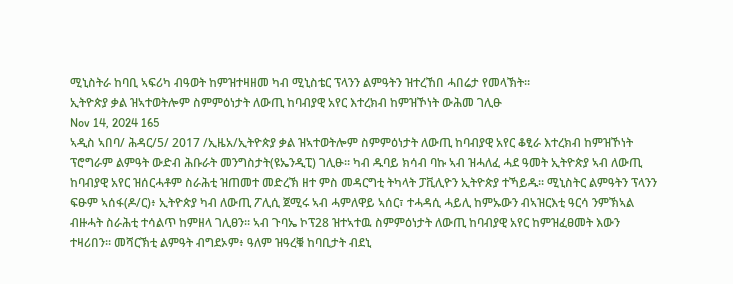ሚኒስትራ ከባቢ ኣፍሪካ ብዓወት ከምዝተዛዘመ ካብ ሚኒስቴር ፕላንን ልምዓትን ዝተረኸበ ሓበሬታ የመላኽት።
ኢትዮጵያ ቃል ዝኣተወትሎም ስምምዕነታት ለውጢ ከባብያዊ አየር እተረክብ ከምዝኾነት ውሕመ ገሊፁ
Nov 14, 2024 165
ኣዲስ ኣበባ/ ሕዳር/5/ 2017 /ኢዜአ/ኢትዮጵያ ቃል ዝኣተወትሎም ስምምዕነታት ለውጢ ከባብያዊ አየር ቆፂራ እተረክብ ከምዝኾነት ፕሮግራም ልምዓት ውድብ ሕቡራት መንግስታት(ዩኤንዲፒ) ገሊፁ። ካብ ዱባይ ክሳብ ባኩ ኣብ ዝሓለፈ ሓደ ዓመት ኢትዮጵያ ኣብ ለውጢ ከባብያዊ አየር ዝሰርሓቶም ስራሕቲ ዝጠመተ መድረኽ ዘተ ምስ መዳርግቲ ትካላት ፓቪሊዮን ኢትዮጵያ ተኻይዱ። ሚኒስትር ልምዓትን ፕላንን ፍፁም ኣሰፋ(ዶ/ር)፥ ኢትዮጵያ ካብ ለውጢ ፖሊሲ ጀሚሩ ኣብ ሓምለዋይ ኣሰር፣ ተሓዳሲ ሓይሊ ከምኡውን ብኣዝርእቲ ዓርሳ ንምኽኣል ብዙሓት ስራሕቲ ተሳልጥ ከምዘላ ገሊፀን። ኣብ ጉባኤ ኮፕ28 ዝተኣተዉ ስምምዕነታት ለውጢ ከባብያዊ አየር ከምዝፈፀመት እውን ተዛሪበን። መሻርኽቲ ልምዓት ብግደኦም፥ ዓለም ዝዓረቑ ከባቢታት ብደኒ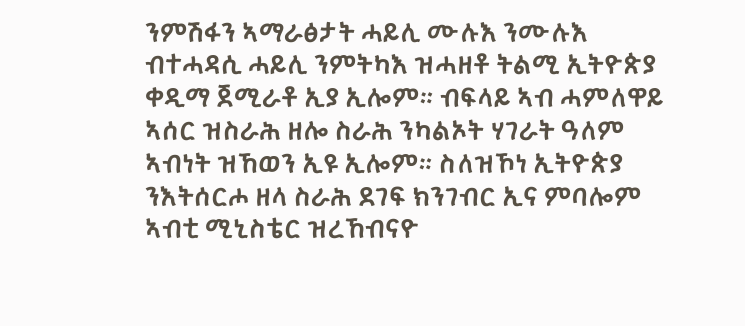ንምሽፋን ኣማራፅታት ሓይሊ ሙሉእ ንሙሉእ ብተሓዳሲ ሓይሊ ንምትካእ ዝሓዘቶ ትልሚ ኢትዮጵያ ቀዲማ ጀሚራቶ ኢያ ኢሎም። ብፍላይ ኣብ ሓምለዋይ ኣሰር ዝስራሕ ዘሎ ስራሕ ንካልኦት ሃገራት ዓለም ኣብነት ዝኸወን ኢዩ ኢሎም። ስለዝኾነ ኢትዮጵያ ንእትሰርሖ ዘላ ስራሕ ደገፍ ክንገብር ኢና ምባሎም ኣብቲ ሚኒስቴር ዝረኸብናዮ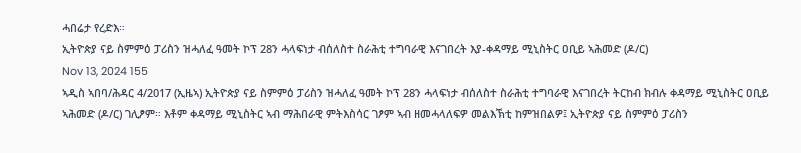ሓበሬታ የረድእ።
ኢትዮጵያ ናይ ስምምዕ ፓሪስን ዝሓለፈ ዓመት ኮፕ 28ን ሓላፍነታ ብሰለስተ ስራሕቲ ተግባራዊ እናገበረት እያ-ቀዳማይ ሚኒስትር ዐቢይ ኣሕመድ (ዶ/ር)
Nov 13, 2024 155
ኣዲስ ኣበባ/ሕዳር 4/2017 (ኢዜኣ) ኢትዮጵያ ናይ ስምምዕ ፓሪስን ዝሓለፈ ዓመት ኮፕ 28ን ሓላፍነታ ብሰለስተ ስራሕቲ ተግባራዊ እናገበረት ትርከብ ክብሉ ቀዳማይ ሚኒስትር ዐቢይ ኣሕመድ (ዶ/ር) ገሊፆም። እቶም ቀዳማይ ሚኒስትር ኣብ ማሕበራዊ ምትእስሳር ገፆም ኣብ ዘመሓላለፍዎ መልእኽቲ ከምዝበልዎ፤ ኢትዮጵያ ናይ ስምምዕ ፓሪስን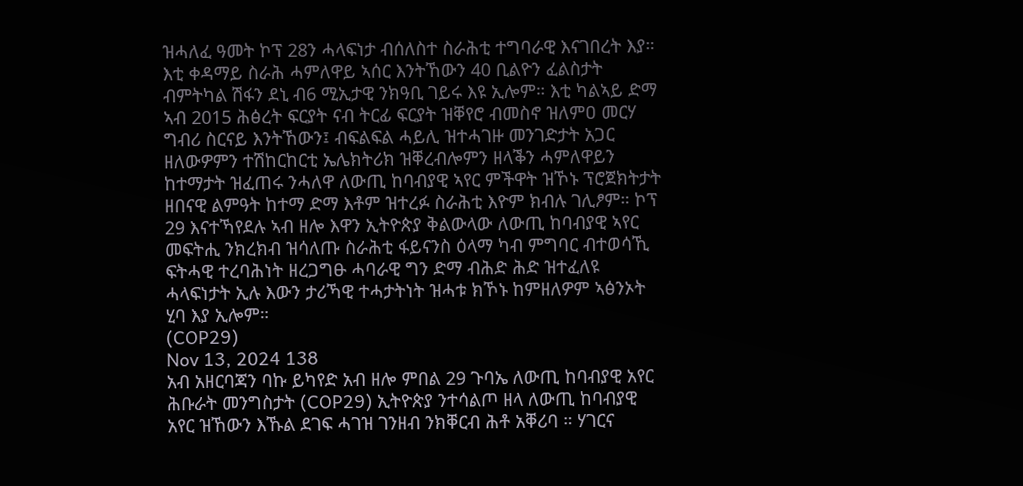ዝሓለፈ ዓመት ኮፕ 28ን ሓላፍነታ ብሰለስተ ስራሕቲ ተግባራዊ እናገበረት እያ። እቲ ቀዳማይ ስራሕ ሓምለዋይ ኣሰር እንትኸውን 40 ቢልዮን ፈልስታት ብምትካል ሽፋን ደኒ ብ6 ሚኢታዊ ንክዓቢ ገይሩ እዩ ኢሎም። እቲ ካልኣይ ድማ ኣብ 2015 ሕፅረት ፍርያት ናብ ትርፊ ፍርያት ዝቐየሮ ብመስኖ ዝለምዐ መርሃ ግብሪ ስርናይ እንትኸውን፤ ብፍልፍል ሓይሊ ዝተሓገዙ መንገድታት አጋር ዘለውዎምን ተሽከርከርቲ ኤሌክትሪክ ዝቐረብሎምን ዘላቕን ሓምለዋይን ከተማታት ዝፈጠሩ ንሓለዋ ለውጢ ከባብያዊ ኣየር ምችዋት ዝኾኑ ፕሮጀክትታት ዘበናዊ ልምዓት ከተማ ድማ እቶም ዝተረፉ ስራሕቲ እዮም ክብሉ ገሊፆም። ኮፕ 29 እናተኻየደሉ ኣብ ዘሎ እዋን ኢትዮጵያ ቅልውላው ለውጢ ከባብያዊ ኣየር መፍትሒ ንክረክብ ዝሳለጡ ስራሕቲ ፋይናንስ ዕላማ ካብ ምግባር ብተወሳኺ ፍትሓዊ ተረባሕነት ዘረጋግፁ ሓባራዊ ግን ድማ ብሕድ ሕድ ዝተፈለዩ ሓላፍነታት ኢሉ እውን ታሪኻዊ ተሓታትነት ዝሓቱ ክኾኑ ከምዘለዎም ኣፅንኦት ሂባ እያ ኢሎም።
(COP29)
Nov 13, 2024 138
አብ አዘርባጃን ባኩ ይካየድ አብ ዘሎ ምበል 29 ጉባኤ ለውጢ ከባብያዊ አየር ሕቡራት መንግስታት (COP29) ኢትዮጵያ ንተሳልጦ ዘላ ለውጢ ከባብያዊ አየር ዝኸውን እኹል ደገፍ ሓገዝ ገንዘብ ንክቐርብ ሕቶ አቐሪባ ። ሃገርና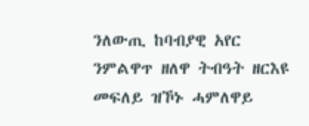ንለውጢ ከባብያዊ አየር ንምልዋጥ ዘለዋ ትብዓት ዘርእዩ መፍለይ ዝኾኑ ሓምለዋይ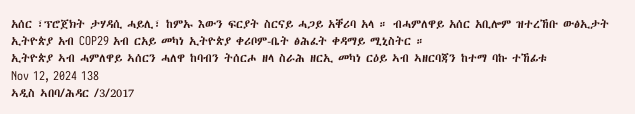አሰር ፣ፕሮጀክት ታሃዳሲ ሓይሊ፣ ከምኡ እውን ፍርያት ስርናይ ሓጋይ አቐሪባ አላ ። ብሓምለዋይ አሰር አቢሎም ዝተረኸቡ ውፅኢታት ኢትዮጵያ አብ COP29 አብ ርአይ መካነ ኢትዮጵያ ቀሪቦም-ቤት ፅሕፈት ቀዳማይ ሚኒስትር ።
ኢትዮጵያ ኣብ ሓምለዋይ ኣሰርን ሓለዋ ከባብን ትሰርሖ ዘላ ስራሕ ዘርኢ መካነ ርዕይ ኣብ ኣዘርባጃን ከተማ ባኩ ተኸፊቱ
Nov 12, 2024 138
ኣዲስ ኣበባ/ሕዳር /3/2017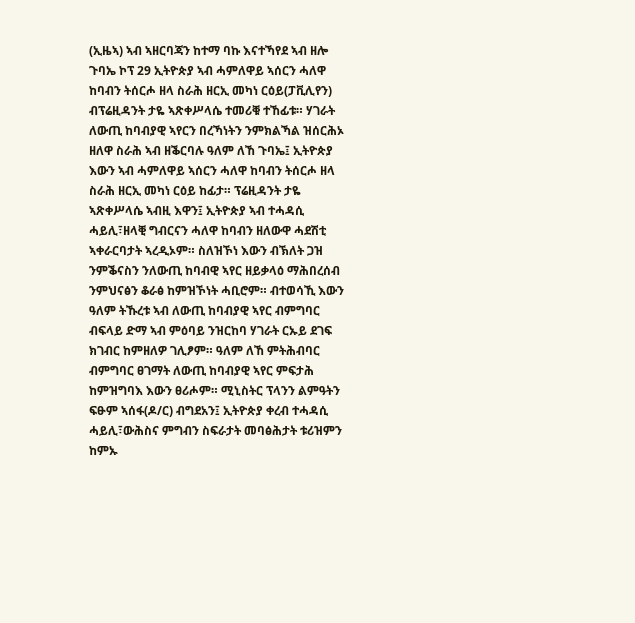(ኢዜኣ) ኣብ ኣዘርባጃን ከተማ ባኩ እናተኻየደ ኣብ ዘሎ ጉባኤ ኮፕ 29 ኢትዮጵያ ኣብ ሓምለዋይ ኣሰርን ሓለዋ ከባብን ትሰርሖ ዘላ ስራሕ ዘርኢ መካነ ርዕይ(ፓቪሊየን) ብፕሬዚዳንት ታዬ ኣጽቀሥላሴ ተመሪቑ ተኸፊቱ። ሃገራት ለውጢ ከባብያዊ ኣየርን በረኻነትን ንምክልኻል ዝሰርሕኦ ዘለዋ ስራሕ ኣብ ዘቕርባሉ ዓለም ለኸ ጉባኤ፤ ኢትዮጵያ እውን ኣብ ሓምለዋይ ኣሰርን ሓለዋ ከባብን ትሰርሖ ዘላ ስራሕ ዘርኢ መካነ ርዕይ ከፊታ። ፕሬዚዳንት ታዬ ኣጽቀሥላሴ ኣብዚ እዋን፤ ኢትዮጵያ ኣብ ተሓዳሲ ሓይሊ፣ዘላቒ ግብርናን ሓለዋ ከባብን ዘለውዋ ሓደሽቲ ኣቀራርባታት ኣረዲኦም። ስለዝኾነ እውን ብኽለት ጋዝ ንምቕናስን ንለውጢ ከባብዊ ኣየር ዘይቃላዕ ማሕበረሰብ ንምህናፅን ቆራፅ ከምዝኾነት ሓቢሮም። ብተወሳኺ እውን ዓለም ትኹረቱ ኣብ ለውጢ ከባብያዊ ኣየር ብምግባር ብፍላይ ድማ ኣብ ምዕባይ ንዝርከባ ሃገራት ርኡይ ደገፍ ክገብር ከምዘለዎ ገሊፆም። ዓለም ለኸ ምትሕብባር ብምግባር ፀገማት ለውጢ ከባብያዊ ኣየር ምፍታሕ ከምዝግባእ እውን ፀሪሖም። ሚኒስትር ፕላንን ልምዓትን ፍፁም ኣሰፋ(ዶ/ር) ብግደአን፤ ኢትዮጵያ ቀረብ ተሓዳሲ ሓይሊ፣ውሕስና ምግብን ስፍራታት መባፅሕታት ቱሪዝምን ከምኡ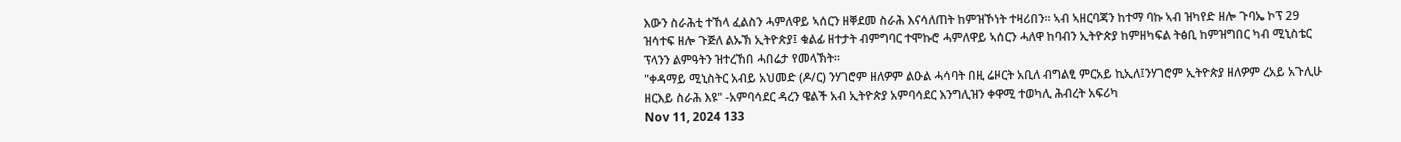እውን ስራሕቲ ተኸላ ፈልስን ሓምለዋይ ኣሰርን ዘቐደመ ስራሕ እናሳለጠት ከምዝኾነት ተዛሪበን። ኣብ ኣዘርባጃን ከተማ ባኩ ኣብ ዝካየድ ዘሎ ጉባኤ ኮፕ 29 ዝሳተፍ ዘሎ ጉጅለ ልኡኽ ኢትዮጵያ፤ ቁልፊ ዘተታት ብምግባር ተሞኩሮ ሓምለዋይ ኣሰርን ሓለዋ ከባብን ኢትዮጵያ ከምዘካፍል ትፅቢ ከምዝግበር ካብ ሚኒስቴር ፕላንን ልምዓትን ዝተረኸበ ሓበሬታ የመላኽት።
"ቀዳማይ ሚኒስትር አብይ አህመድ (ዶ/ር) ንሃገሮም ዘለዎም ልዑል ሓሳባት በዚ ሬዞርት አቢለ ብግልፂ ምርአይ ኪኢለ፤ንሃገሮም ኢትዮጵያ ዘለዎም ረአይ አጉሊሁ ዘርእይ ስራሕ እዩ" -አምባሳደር ዳረን ዌልች አብ ኢትዮጵያ አምባሳደር እንግሊዝን ቀዋሚ ተወካሊ ሕብረት አፍሪካ
Nov 11, 2024 133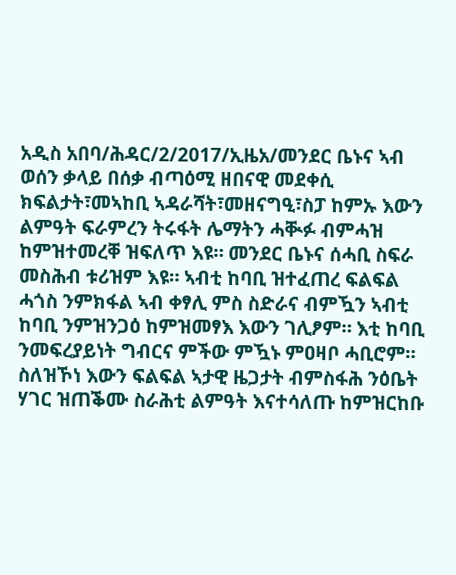አዲስ አበባ/ሕዳር/2/2017/ኢዜአ/መንደር ቤኑና ኣብ ወሰን ቃላይ በሰቃ ብጣዕሚ ዘበናዊ መደቀሲ ክፍልታት፣መኣከቢ ኣዳራሻት፣መዘናግዒ፣ስፓ ከምኡ እውን ልምዓት ፍራምረን ትሩፋት ሌማትን ሓቚፉ ብምሓዝ ከምዝተመረቐ ዝፍለጥ እዩ። መንደር ቤኑና ሰሓቢ ስፍራ መስሕብ ቱሪዝም እዩ። ኣብቲ ከባቢ ዝተፈጠረ ፍልፍል ሓጎስ ንምክፋል ኣብ ቀፃሊ ምስ ስድራና ብምዃን ኣብቲ ከባቢ ንምዝንጋዕ ከምዝመፃእ እውን ገሊፆም። እቲ ከባቢ ንመፍረያይነት ግብርና ምችው ምዃኑ ምዐዛቦ ሓቢሮም። ስለዝኾነ እውን ፍልፍል ኣታዊ ዜጋታት ብምስፋሕ ንዕቤት ሃገር ዝጠቕሙ ስራሕቲ ልምዓት እናተሳለጡ ከምዝርከቡ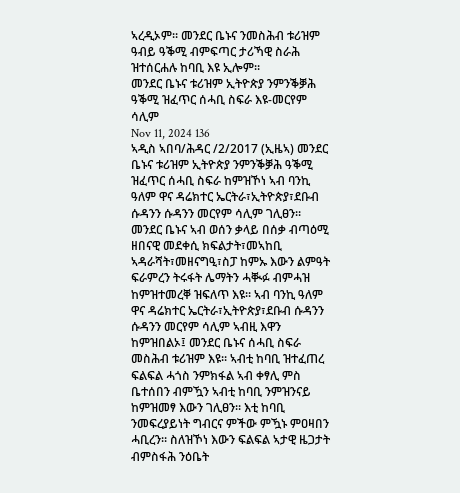ኣረዲኦም። መንደር ቤኑና ንመስሕብ ቱሪዝም ዓብይ ዓቕሚ ብምፍጣር ታሪኻዊ ስራሕ ዝተሰርሐሉ ከባቢ እዩ ኢሎም።
መንደር ቤኑና ቱሪዝም ኢትዮጵያ ንምንቕቓሕ ዓቕሚ ዝፈጥር ሰሓቢ ስፍራ እዩ-መርየም ሳሊም
Nov 11, 2024 136
ኣዲስ ኣበባ/ሕዳር /2/2017 (ኢዜኣ) መንደር ቤኑና ቱሪዝም ኢትዮጵያ ንምንቕቓሕ ዓቕሚ ዝፈጥር ሰሓቢ ስፍራ ከምዝኾነ ኣብ ባንኪ ዓለም ዋና ዳሬክተር ኤርትራ፣ኢትዮጵያ፣ደቡብ ሱዳንን ሱዳንን መርየም ሳሊም ገሊፀን። መንደር ቤኑና ኣብ ወሰን ቃላይ በሰቃ ብጣዕሚ ዘበናዊ መደቀሲ ክፍልታት፣መኣከቢ ኣዳራሻት፣መዘናግዒ፣ስፓ ከምኡ እውን ልምዓት ፍራምረን ትሩፋት ሌማትን ሓቚፉ ብምሓዝ ከምዝተመረቐ ዝፍለጥ እዩ። ኣብ ባንኪ ዓለም ዋና ዳሬክተር ኤርትራ፣ኢትዮጵያ፣ደቡብ ሱዳንን ሱዳንን መርየም ሳሊም ኣብዚ እዋን ከምዝበልኦ፤ መንደር ቤኑና ሰሓቢ ስፍራ መስሕብ ቱሪዝም እዩ። ኣብቲ ከባቢ ዝተፈጠረ ፍልፍል ሓጎስ ንምክፋል ኣብ ቀፃሊ ምስ ቤተሰበን ብምዃን ኣብቲ ከባቢ ንምዝንናይ ከምዝመፃ እውን ገሊፀን። እቲ ከባቢ ንመፍረያይነት ግብርና ምችው ምዃኑ ምዐዛበን ሓቢረን። ስለዝኾነ እውን ፍልፍል ኣታዊ ዜጋታት ብምስፋሕ ንዕቤት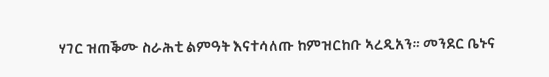ሃገር ዝጠቕሙ ስራሕቲ ልምዓት እናተሳለጡ ከምዝርከቡ ኣረዲአን። መንደር ቤኑና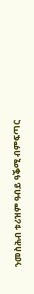ንመስሕብ ቱሪዝም ዓብይ ዓቕሚ ብምፍጣር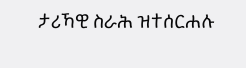ታሪኻዊ ስራሕ ዝተሰርሐሉ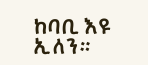ከባቢ እዩ ኢለን።